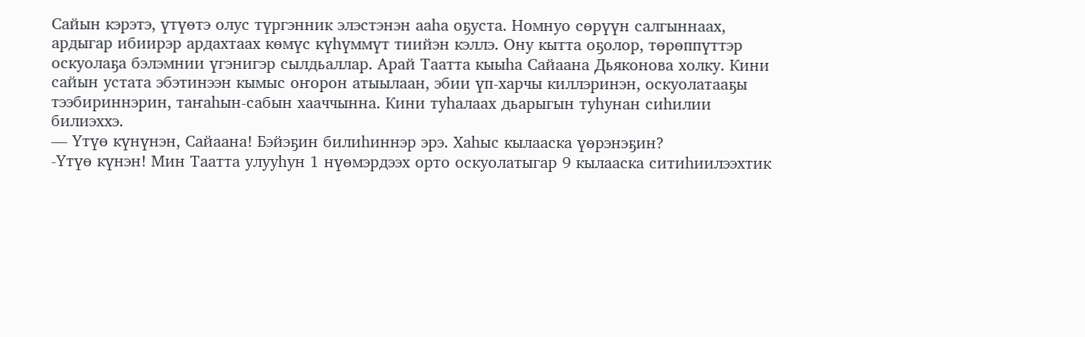Сайын кэрэтэ, үтүөтэ олус түргэнник элэстэнэн ааһа оҕуста. Номнуо сөрүүн салгыннаах, ардыгар ибиирэр ардахтаах көмүс күһүммүт тиийэн кэллэ. Ону кытта оҕолор, төрөппүттэр оскуолаҕа бэлэмнии үгэнигэр сылдьаллар. Арай Таатта кыыһа Сайаана Дьяконова холку. Кини сайын устата эбэтинээн кымыс оҥорон атыылаан, эбии үп-харчы киллэринэн, оскуолатааҕы тээбириннэрин, таҥаһын-сабын хааччынна. Кини туһалаах дьарыгын туһунан сиһилии билиэххэ.
— Үтүө күнүнэн, Сайаана! Бэйэҕин билиһиннэр эрэ. Хаһыс кылааска үөрэнэҕин?
-Үтүө күнэн! Мин Таатта улууһун 1 нүөмэрдээх орто оскуолатыгар 9 кылааска ситиһиилээхтик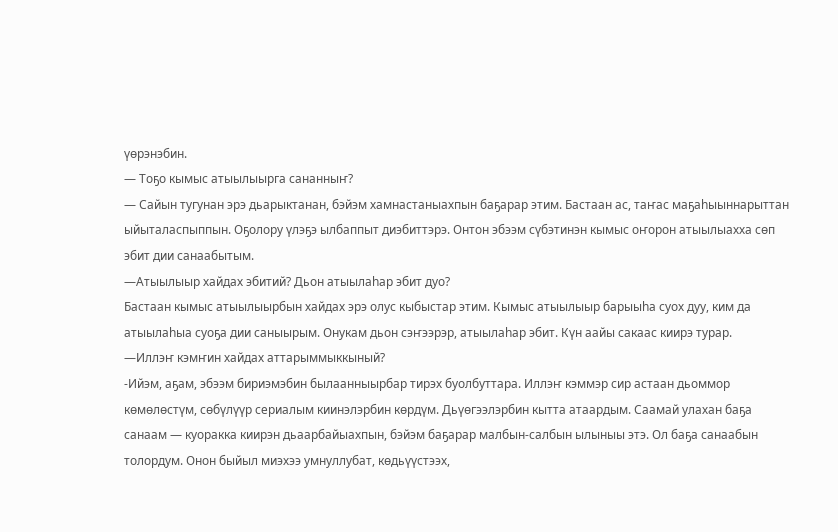үөрэнэбин.
— Тоҕо кымыс атыылыырга сананныҥ?
— Сайын тугунан эрэ дьарыктанан, бэйэм хамнастаныахпын баҕарар этим. Бастаан ас, таҥас маҕаһыыннарыттан ыйыталаспыппын. Оҕолору үлэҕэ ылбаппыт диэбиттэрэ. Онтон эбээм сүбэтинэн кымыс оҥорон атыылыахха сөп эбит дии санаабытым.
—Атыылыыр хайдах эбитий? Дьон атыылаһар эбит дуо?
Бастаан кымыс атыылыырбын хайдах эрэ олус кыбыстар этим. Кымыс атыылыыр барыыһа суох дуу, ким да атыылаһыа суоҕа дии саныырым. Онукам дьон сэҥээрэр, атыылаһар эбит. Күн аайы сакаас киирэ турар.
—Иллэҥ кэмҥин хайдах аттарыммыккыный?
-Ийэм, аҕам, эбээм бириэмэбин былаанныырбар тирэх буолбуттара. Иллэҥ кэммэр сир астаан дьоммор көмөлөстүм, сөбүлүүр сериалым киинэлэрбин көрдүм. Дьүөгээлэрбин кытта атаардым. Саамай улахан баҕа санаам — куоракка киирэн дьаарбайыахпын, бэйэм баҕарар малбын-салбын ылыныы этэ. Ол баҕа санаабын толордум. Онон быйыл миэхээ умнуллубат, көдьүүстээх,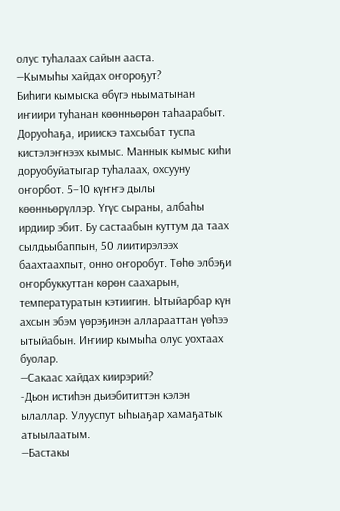олус туһалаах сайын ааста.
—Кымыһы хайдах оҥороҕут?
Биһиги кымыска өбүгэ ньыматынан иҥиири туһанан көөнньөрөн таһаарабыт. Доруоһаҕа, ириискэ тахсыбат туспа кистэлэҥнээх кымыс. Маннык кымыс киһи доруобуйатыгар туһалаах, охсууну оҥорбот. 5–10 күҥҥэ дылы көөнньөрүллэр. Үгүс сыраны, албаһы ирдиир эбит. Бу састаабын куттум да таах сылдьыбаппын, 50 лиитирэлээх баахтаахпыт, онно оҥоробут. Төһө элбэҕи оҥорбуккуттан көрөн саахарын, температуратын кэтиигин. Ытыйарбар күн ахсын эбэм үөрэҕинэн алларааттан үөһээ ытыйабын. Иҥиир кымыһа олус уохтаах буолар.
—Сакаас хайдах киирэрий?
-Дьон истиһэн дьиэбититтэн кэлэн ылаллар. Улууспут ыһыаҕар хамаҕатык атыылаатым.
—Бастакы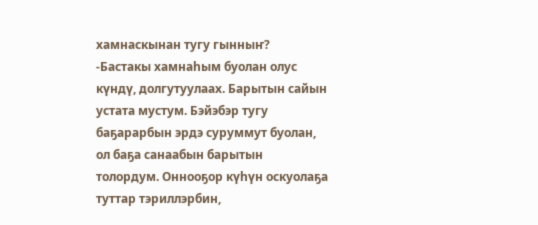хамнаскынан тугу гынныҥ?
-Бастакы хамнаһым буолан олус күндү, долгутуулаах. Барытын сайын устата мустум. Бэйэбэр тугу баҕарарбын эрдэ суруммут буолан, ол баҕа санаабын барытын толордум. Оннооҕор күһүн оскуолаҕа туттар тэриллэрбин,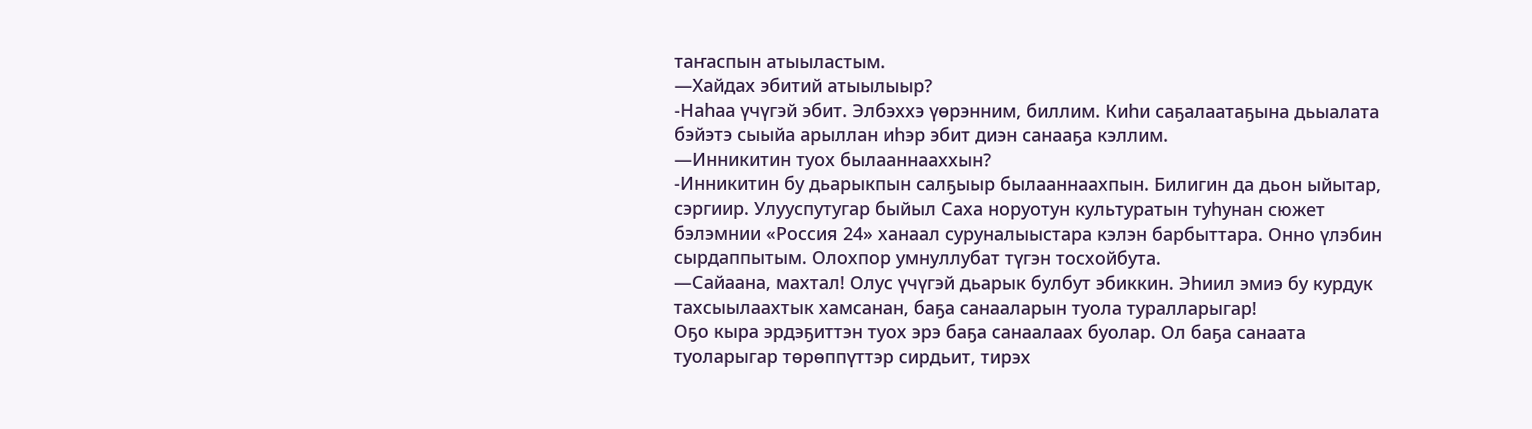таҥаспын атыыластым.
—Хайдах эбитий атыылыыр?
-Наһаа үчүгэй эбит. Элбэххэ үөрэнним, биллим. Киһи саҕалаатаҕына дьыалата бэйэтэ сыыйа арыллан иһэр эбит диэн санааҕа кэллим.
—Инникитин туох былааннааххын?
-Инникитин бу дьарыкпын салҕыыр былааннаахпын. Билигин да дьон ыйытар, сэргиир. Улууспутугар быйыл Саха норуотун культуратын туһунан сюжет бэлэмнии «Россия 24» ханаал суруналыыстара кэлэн барбыттара. Онно үлэбин сырдаппытым. Олохпор умнуллубат түгэн тосхойбута.
—Сайаана, махтал! Олус үчүгэй дьарык булбут эбиккин. Эһиил эмиэ бу курдук тахсыылаахтык хамсанан, баҕа санааларын туола туралларыгар!
Оҕо кыра эрдэҕиттэн туох эрэ баҕа санаалаах буолар. Ол баҕа санаата туоларыгар төрөппүттэр сирдьит, тирэх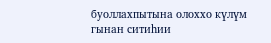буоллахпытына олоххо күлүм гынан ситиһии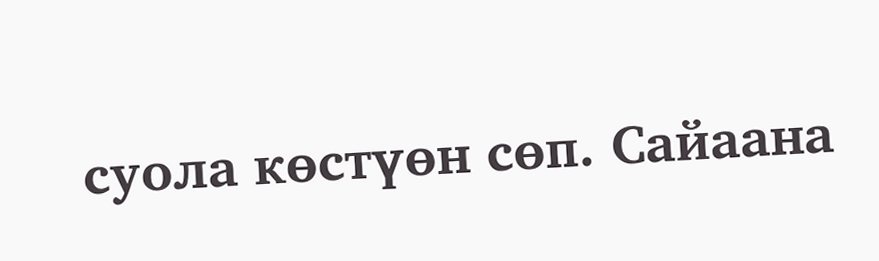суола көстүөн сөп. Сайаана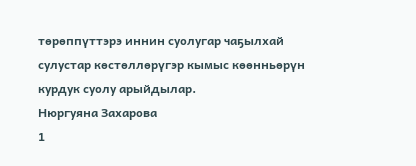төрөппүттэрэ иннин суолугар чаҕылхай сулустар көстөллөрүгэр кымыс көөнньөрүн курдук суолу арыйдылар.
Нюргуяна Захарова
1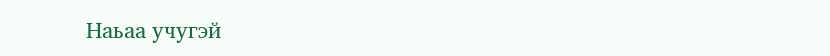Наьаа учугэй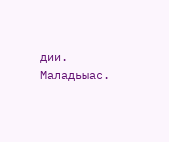дии. Маладьыас.